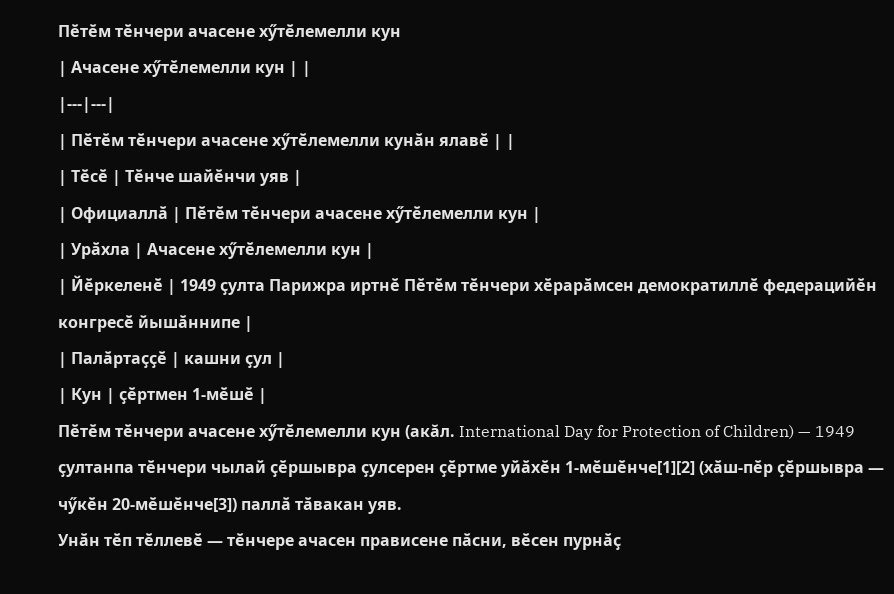Пӗтӗм тӗнчери ачасене хӳтӗлемелли кун
| Ачасене хӳтӗлемелли кун | |
|---|---|
| Пӗтӗм тӗнчери ачасене хӳтӗлемелли кунӑн ялавӗ | |
| Тӗсӗ | Тӗнче шайӗнчи уяв |
| Официаллӑ | Пӗтӗм тӗнчери ачасене хӳтӗлемелли кун |
| Урӑхла | Ачасене хӳтӗлемелли кун |
| Йӗркеленӗ | 1949 ҫулта Парижра иртнӗ Пӗтӗм тӗнчери хӗрарӑмсен демократиллӗ федерацийӗн конгресӗ йышӑннипе |
| Палӑртаҫҫӗ | кашни ҫул |
| Кун | ҫӗртмен 1-мӗшӗ |
Пӗтӗм тӗнчери ачасене хӳтӗлемелли кун (акăл. International Day for Protection of Children) — 1949 ҫултанпа тӗнчери чылай ҫӗршывра ҫулсерен ҫӗртме уйӑхӗн 1-мӗшӗнче[1][2] (хӑш-пӗр ҫӗршывра — чӳкӗн 20-мӗшӗнче[3]) паллӑ тӑвакан уяв.
Унӑн тӗп тӗллевӗ — тӗнчере ачасен прависене пӑсни, вӗсен пурнӑҫ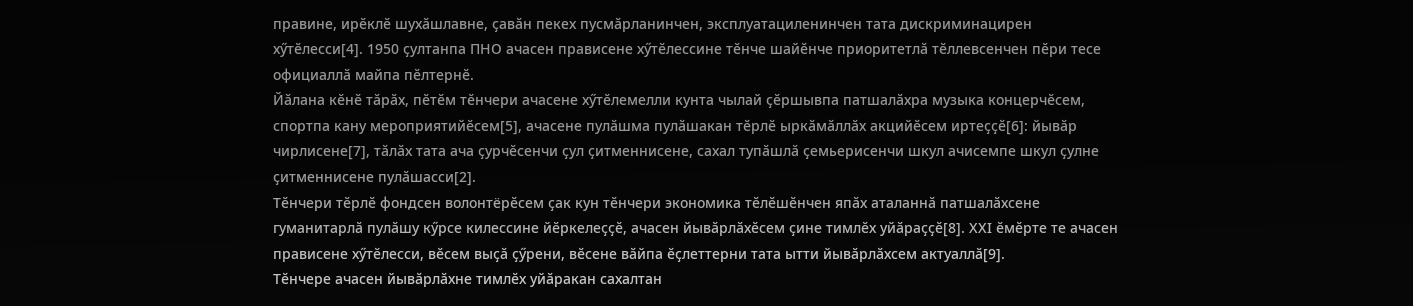правине, ирӗклӗ шухӑшлавне, ҫавӑн пекех пусмӑрланинчен, эксплуатациленинчен тата дискриминацирен хӳтӗлесси[4]. 1950 ҫултанпа ПНО ачасен прависене хӳтӗлессине тӗнче шайӗнче приоритетлӑ тӗллевсенчен пӗри тесе официаллӑ майпа пӗлтернӗ.
Йӑлана кӗнӗ тӑрӑх, пӗтӗм тӗнчери ачасене хӳтӗлемелли кунта чылай ҫӗршывпа патшалӑхра музыка концерчӗсем, спортпа кану мероприятийӗсем[5], ачасене пулӑшма пулӑшакан тӗрлӗ ыркӑмӑллӑх акцийӗсем иртеҫҫӗ[6]: йывӑр чирлисене[7], тӑлӑх тата ача ҫурчӗсенчи ҫул ҫитменнисене, сахал тупӑшлӑ ҫемьерисенчи шкул ачисемпе шкул ҫулне ҫитменнисене пулӑшасси[2].
Тӗнчери тӗрлӗ фондсен волонтёрӗсем ҫак кун тӗнчери экономика тӗлӗшӗнчен япӑх аталаннӑ патшалӑхсене гуманитарлӑ пулӑшу кӳрсе килессине йӗркелеҫҫӗ, ачасен йывӑрлӑхӗсем ҫине тимлӗх уйӑраҫҫӗ[8]. ХХI ӗмӗрте те ачасен прависене хӳтӗлесси, вӗсем выҫӑ ҫӳрени, вӗсене вӑйпа ӗҫлеттерни тата ытти йывӑрлӑхсем актуаллӑ[9].
Тӗнчере ачасен йывӑрлӑхне тимлӗх уйӑракан сахалтан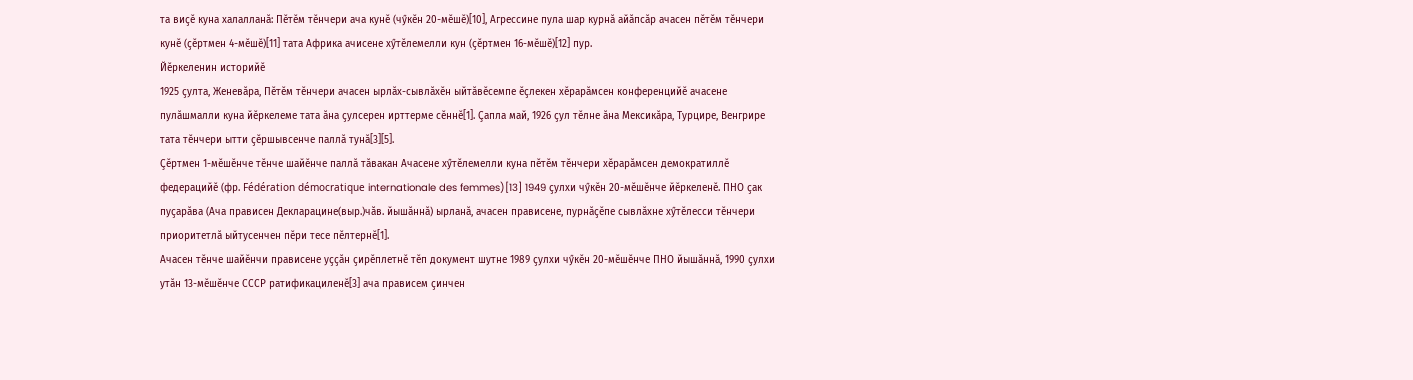та виҫӗ куна халалланӑ: Пӗтӗм тӗнчери ача кунӗ (чӳкӗн 20-мӗшӗ)[10], Агрессине пула шар курнӑ айӑпсӑр ачасен пӗтӗм тӗнчери кунӗ (ҫӗртмен 4-мӗшӗ)[11] тата Африка ачисене хӳтӗлемелли кун (ҫӗртмен 16-мӗшӗ)[12] пур.
Йӗркеленин историйӗ
1925 ҫулта, Женевӑра, Пӗтӗм тӗнчери ачасен ырлӑх-сывлӑхӗн ыйтӑвӗсемпе ӗҫлекен хӗрарӑмсен конференцийӗ ачасене пулӑшмалли куна йӗркелеме тата ӑна ҫулсерен ирттерме сӗннӗ[1]. Ҫапла май, 1926 ҫул тӗлне ӑна Мексикӑра, Турцире, Венгрире тата тӗнчери ытти ҫӗршывсенче паллӑ тунӑ[3][5].
Ҫӗртмен 1-мӗшӗнче тӗнче шайӗнче паллӑ тӑвакан Ачасене хӳтӗлемелли куна пӗтӗм тӗнчери хӗрарӑмсен демократиллӗ федерацийӗ (фр. Fédération démocratique internationale des femmes)[13] 1949 ҫулхи чӳкӗн 20-мӗшӗнче йӗркеленӗ. ПНО ҫак пуҫарӑва (Ача прависен Декларацине(выр.)чăв. йышӑннӑ) ырланӑ, ачасен прависене, пурнӑҫӗпе сывлӑхне хӳтӗлесси тӗнчери приоритетлӑ ыйтусенчен пӗри тесе пӗлтернӗ[1].
Ачасен тӗнче шайӗнчи прависене уҫҫӑн ҫирӗплетнӗ тӗп документ шутне 1989 ҫулхи чӳкӗн 20-мӗшӗнче ПНО йышӑннӑ, 1990 ҫулхи утӑн 13-мӗшӗнче СССР ратификациленӗ[3] ача прависем ҫинчен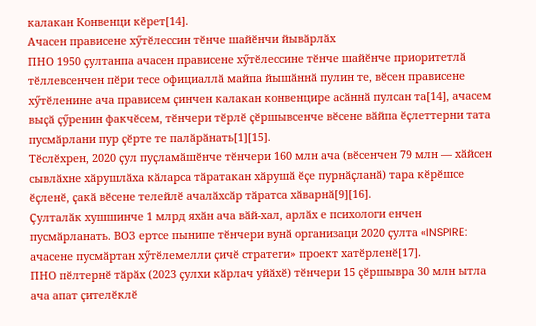калакан Конвенци кӗрет[14].
Ачасен прависене хӳтӗлессин тӗнче шайӗнчи йывӑрлӑх
ПНО 1950 ҫултанпа ачасен прависене хӳтӗлессине тӗнче шайӗнче приоритетлӑ тӗллевсенчен пӗри тесе официаллӑ майпа йышӑннӑ пулин те, вӗсен прависене хӳтӗленине ача прависем ҫинчен калакан конвенцире асӑннӑ пулсан та[14], ачасем выҫӑ ҫӳренин факчӗсем, тӗнчери тӗрлӗ ҫӗршывсенче вӗсене вӑйпа ӗҫлеттерни тата пусмӑрлани пур ҫӗрте те палӑрӑнать[1][15].
Тӗслӗхрен, 2020 ҫул пуҫламӑшӗнче тӗнчери 160 млн ача (вӗсенчен 79 млн — хӑйсен сывлӑхне хӑрушлӑха кӑларса тӑратакан хӑрушӑ ӗҫе пурнӑҫланӑ) тара кӗрӗшсе ӗҫленӗ, ҫакӑ вӗсене телейлӗ ачалӑхсӑр тӑратса хӑварнӑ[9][16].
Ҫулталӑк хушшинче 1 млрд яхӑн ача вӑй-хал, арлӑх е психологи енчен пусмӑрланать. ВОЗ ертсе пынипе тӗнчери вунӑ организаци 2020 ҫулта «INSPIRE: ачасене пусмӑртан хӳтӗлемелли ҫичӗ стратеги» проект хатӗрленӗ[17].
ПНО пӗлтернӗ тӑрӑх (2023 ҫулхи кӑрлач уйӑхӗ) тӗнчери 15 ҫӗршывра 30 млн ытла ача апат ҫителӗклӗ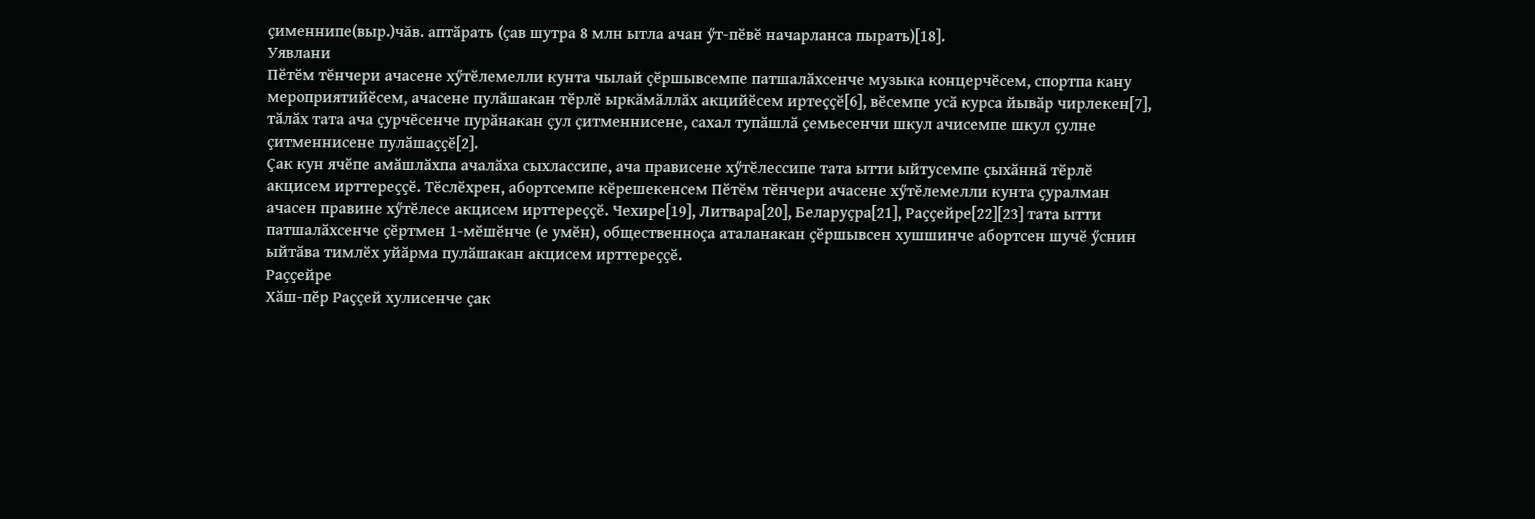ҫименнипе(выр.)чăв. аптӑрать (ҫав шутра 8 млн ытла ачан ӳт-пӗвӗ начарланса пырать)[18].
Уявлани
Пӗтӗм тӗнчери ачасене хӳтӗлемелли кунта чылай ҫӗршывсемпе патшалӑхсенче музыка концерчӗсем, спортпа кану мероприятийӗсем, ачасене пулӑшакан тӗрлӗ ыркӑмӑллӑх акцийӗсем иртеҫҫӗ[6], вӗсемпе усӑ курса йывӑр чирлекен[7], тӑлӑх тата ача ҫурчӗсенче пурӑнакан ҫул ҫитменнисене, сахал тупӑшлӑ ҫемьесенчи шкул ачисемпе шкул ҫулне ҫитменнисене пулӑшаҫҫӗ[2].
Ҫак кун ячӗпе амӑшлӑхпа ачалӑха сыхлассипе, ача прависене хӳтӗлессипе тата ытти ыйтусемпе ҫыхӑннӑ тӗрлӗ акцисем ирттереҫҫӗ. Тӗслӗхрен, абортсемпе кӗрешекенсем Пӗтӗм тӗнчери ачасене хӳтӗлемелли кунта ҫуралман ачасен правине хӳтӗлесе акцисем ирттереҫҫӗ. Чехире[19], Литвара[20], Беларуҫра[21], Раҫҫейре[22][23] тата ытти патшалӑхсенче ҫӗртмен 1-мӗшӗнче (е умӗн), общественноҫа аталанакан ҫӗршывсен хушшинче абортсен шучӗ ӳснин ыйтӑва тимлӗх уйӑрма пулӑшакан акцисем ирттереҫҫӗ.
Раҫҫейре
Хӑш-пӗр Раҫҫей хулисенче ҫак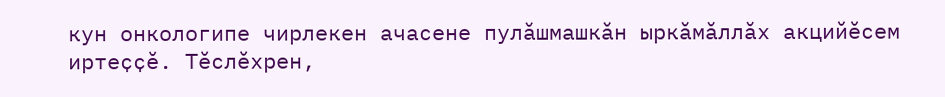кун онкологипе чирлекен ачасене пулӑшмашкӑн ыркӑмӑллӑх акцийӗсем иртеҫҫӗ. Тӗслӗхрен,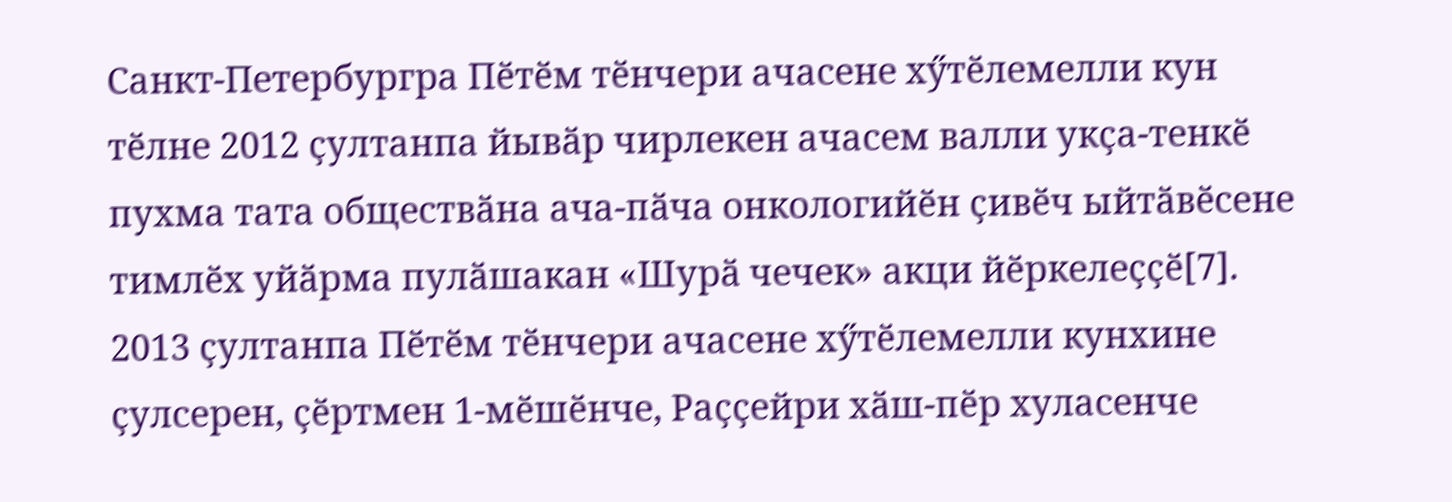Санкт-Петербургра Пӗтӗм тӗнчери ачасене хӳтӗлемелли кун тӗлне 2012 ҫултанпа йывӑр чирлекен ачасем валли укҫа-тенкӗ пухма тата обществӑна ача-пӑча онкологийӗн ҫивӗч ыйтӑвӗсене тимлӗх уйӑрма пулӑшакан «Шурӑ чечек» акци йӗркелеҫҫӗ[7].
2013 ҫултанпа Пӗтӗм тӗнчери ачасене хӳтӗлемелли кунхине ҫулсерен, ҫӗртмен 1-мӗшӗнче, Раҫҫейри хӑш-пӗр хуласенче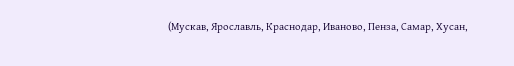(Мускав, Ярославль, Краснодар, Иваново, Пенза, Самар, Хусан,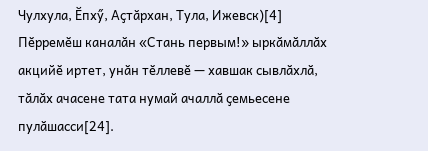Чулхула, Ӗпхӳ, Аҫтӑрхан, Тула, Ижевск)[4] Пӗрремӗш каналӑн «Стань первым!» ыркӑмӑллӑх акцийӗ иртет, унӑн тӗллевӗ — хавшак сывлӑхлӑ, тӑлӑх ачасене тата нумай ачаллӑ ҫемьесене пулӑшасси[24].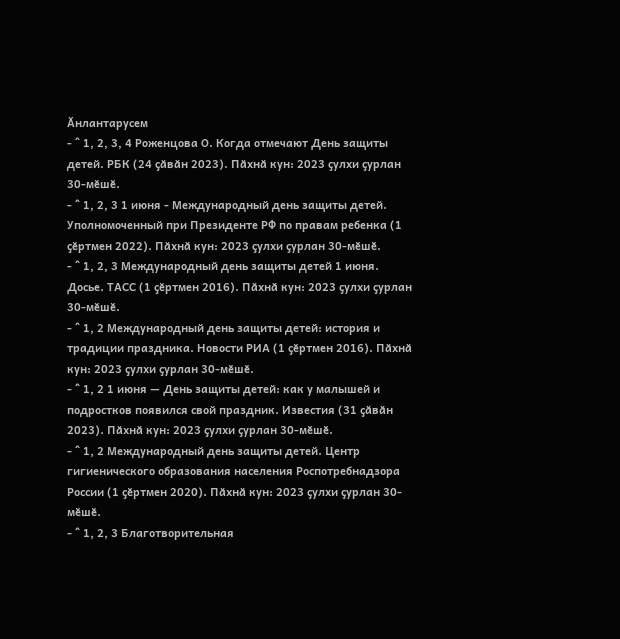Ӑнлантарусем
- ^ 1, 2, 3, 4 Роженцова О. Когда отмечают День защиты детей. РБК (24 ҫӑвӑн 2023). Пӑхнӑ кун: 2023 ҫулхи ҫурлан 30-мӗшӗ.
- ^ 1, 2, 3 1 июня - Международный день защиты детей. Уполномоченный при Президенте РФ по правам ребенка (1 ҫӗртмен 2022). Пӑхнӑ кун: 2023 ҫулхи ҫурлан 30-мӗшӗ.
- ^ 1, 2, 3 Международный день защиты детей 1 июня. Досье. ТАСС (1 ҫӗртмен 2016). Пӑхнӑ кун: 2023 ҫулхи ҫурлан 30-мӗшӗ.
- ^ 1, 2 Международный день защиты детей: история и традиции праздника. Новости РИА (1 ҫӗртмен 2016). Пӑхнӑ кун: 2023 ҫулхи ҫурлан 30-мӗшӗ.
- ^ 1, 2 1 июня — День защиты детей: как у малышей и подростков появился свой праздник. Известия (31 ҫӑвӑн 2023). Пӑхнӑ кун: 2023 ҫулхи ҫурлан 30-мӗшӗ.
- ^ 1, 2 Международный день защиты детей. Центр гигиенического образования населения Роспотребнадзора России (1 ҫӗртмен 2020). Пӑхнӑ кун: 2023 ҫулхи ҫурлан 30-мӗшӗ.
- ^ 1, 2, 3 Благотворительная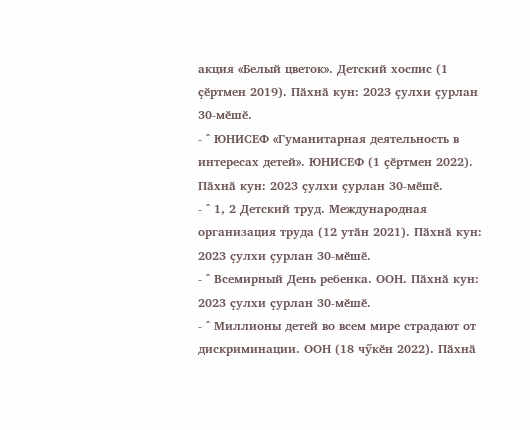акция «Белый цветок». Детский хоспис (1 ҫӗртмен 2019). Пӑхнӑ кун: 2023 ҫулхи ҫурлан 30-мӗшӗ.
- ^ ЮНИСЕФ «Гуманитарная деятельность в интересах детей». ЮНИСЕФ (1 ҫӗртмен 2022). Пӑхнӑ кун: 2023 ҫулхи ҫурлан 30-мӗшӗ.
- ^ 1, 2 Детский труд. Международная организация труда (12 утӑн 2021). Пӑхнӑ кун: 2023 ҫулхи ҫурлан 30-мӗшӗ.
- ^ Всемирный День ребенка. ООН. Пӑхнӑ кун: 2023 ҫулхи ҫурлан 30-мӗшӗ.
- ^ Миллионы детей во всем мире страдают от дискриминации. ООН (18 чӳкӗн 2022). Пӑхнӑ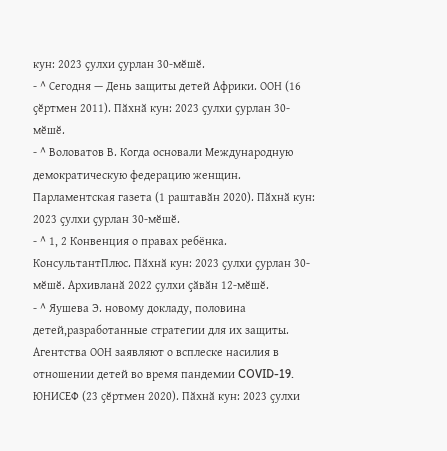кун: 2023 ҫулхи ҫурлан 30-мӗшӗ.
- ^ Сегодня — День защиты детей Африки. ООН (16 ҫӗртмен 2011). Пӑхнӑ кун: 2023 ҫулхи ҫурлан 30-мӗшӗ.
- ^ Воловатов В. Когда основали Международную демократическую федерацию женщин. Парламентская газета (1 раштавӑн 2020). Пӑхнӑ кун: 2023 ҫулхи ҫурлан 30-мӗшӗ.
- ^ 1, 2 Конвенция о правах ребёнка. КонсультантПлюс. Пӑхнӑ кун: 2023 ҫулхи ҫурлан 30-мӗшӗ. Архивланӑ 2022 ҫулхи ҫӑвӑн 12-мӗшӗ.
- ^ Яушева Э. новому докладу, половина детей,разработанные стратегии для их защиты. Агентства ООН заявляют о всплеске насилия в отношении детей во время пандемии COVID-19. ЮНИСЕФ (23 ҫӗртмен 2020). Пӑхнӑ кун: 2023 ҫулхи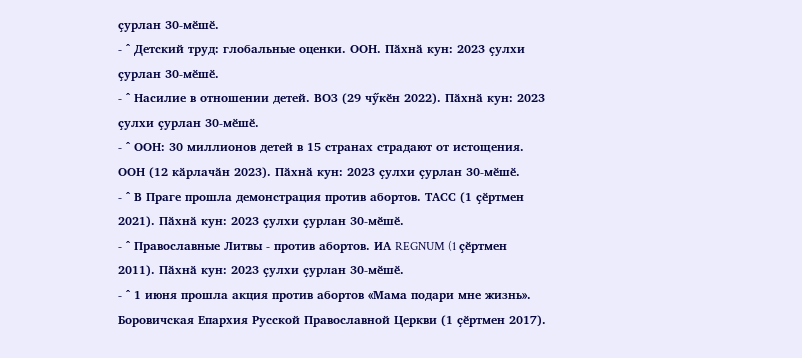ҫурлан 30-мӗшӗ.
- ^ Детский труд: глобальные оценки. ООН. Пӑхнӑ кун: 2023 ҫулхи ҫурлан 30-мӗшӗ.
- ^ Насилие в отношении детей. ВОЗ (29 чӳкӗн 2022). Пӑхнӑ кун: 2023 ҫулхи ҫурлан 30-мӗшӗ.
- ^ ООН: 30 миллионов детей в 15 странах страдают от истощения. ООН (12 кӑрлачӑн 2023). Пӑхнӑ кун: 2023 ҫулхи ҫурлан 30-мӗшӗ.
- ^ В Праге прошла демонстрация против абортов. ТАСС (1 ҫӗртмен 2021). Пӑхнӑ кун: 2023 ҫулхи ҫурлан 30-мӗшӗ.
- ^ Православные Литвы - против абортов. ИА REGNUM (1 ҫӗртмен 2011). Пӑхнӑ кун: 2023 ҫулхи ҫурлан 30-мӗшӗ.
- ^ 1 июня прошла акция против абортов «Мама подари мне жизнь». Боровичская Епархия Русской Православной Церкви (1 ҫӗртмен 2017).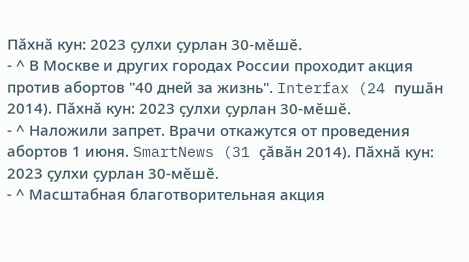Пӑхнӑ кун: 2023 ҫулхи ҫурлан 30-мӗшӗ.
- ^ В Москве и других городах России проходит акция против абортов "40 дней за жизнь". Interfax (24 пушӑн 2014). Пӑхнӑ кун: 2023 ҫулхи ҫурлан 30-мӗшӗ.
- ^ Наложили запрет. Врачи откажутся от проведения абортов 1 июня. SmartNews (31 ҫӑвӑн 2014). Пӑхнӑ кун: 2023 ҫулхи ҫурлан 30-мӗшӗ.
- ^ Масштабная благотворительная акция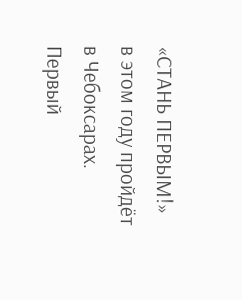«СТАНЬ ПЕРВЫМ!» в этом году пройдёт в Чебоксарах. Первый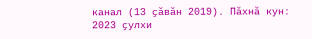канал (13 ҫӑвӑн 2019). Пӑхнӑ кун: 2023 ҫулхи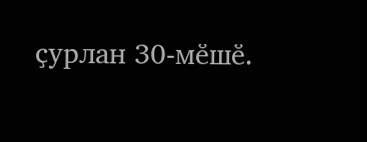ҫурлан 30-мӗшӗ.